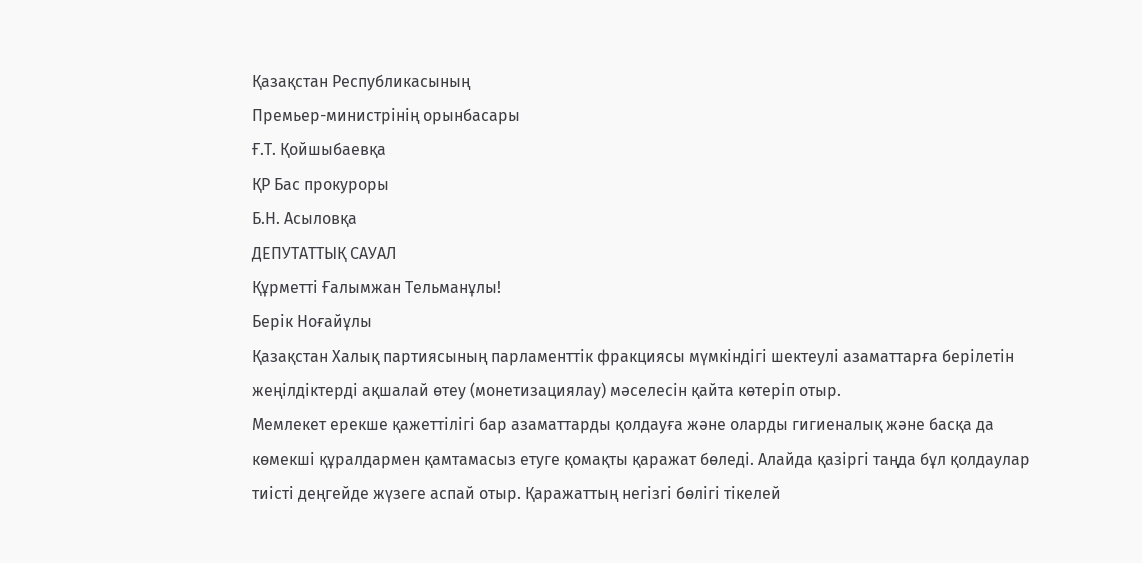Қазақстан Республикасының
Премьер-министрінің орынбасары
Ғ.Т. Қойшыбаевқа
ҚР Бас прокуроры
Б.Н. Асыловқа
ДЕПУТАТТЫҚ САУАЛ
Құрметті Ғалымжан Тельманұлы!
Берік Ноғайұлы
Қазақстан Халық партиясының парламенттік фракциясы мүмкіндігі шектеулі азаматтарға берілетін жеңілдіктерді ақшалай өтеу (монетизациялау) мәселесін қайта көтеріп отыр.
Мемлекет ерекше қажеттілігі бар азаматтарды қолдауға және оларды гигиеналық және басқа да көмекші құралдармен қамтамасыз етуге қомақты қаражат бөледі. Алайда қазіргі таңда бұл қолдаулар тиісті деңгейде жүзеге аспай отыр. Қаражаттың негізгі бөлігі тікелей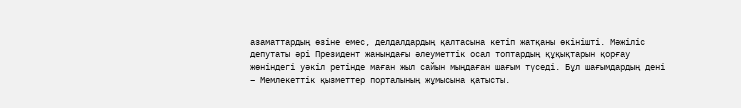азаматтардың өзіне емес, делдалдардың қалтасына кетіп жатқаны өкінішті. Мәжіліс депутаты әрі Президент жанындағы әлеуметтік осал топтардың құқықтарын қорғау жөніндегі уәкіл ретінде маған жыл сайын мыңдаған шағым түседі. Бұл шағымдардың дені – Мемлекеттік қызметтер порталының жұмысына қатысты.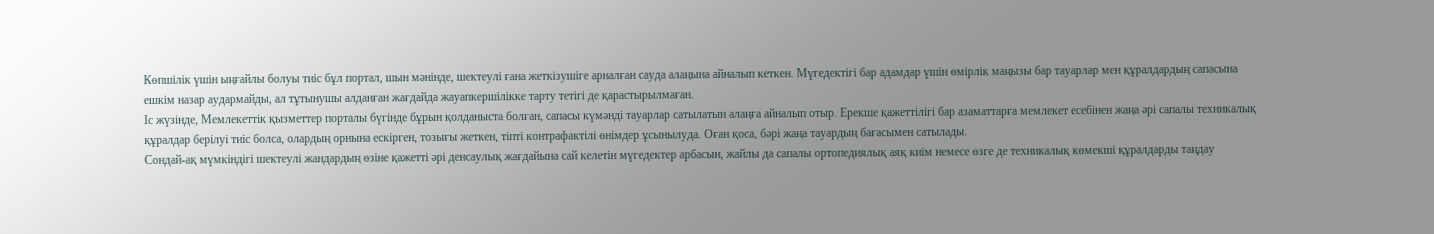Көпшілік үшін ыңғайлы болуы тиіс бұл портал, шын мәнінде, шектеулі ғана жеткізушіге арналған сауда алаңына айналып кеткен. Мүгедектігі бар адамдар үшін өмірлік маңызы бар тауарлар мен құралдардың сапасына ешкім назар аудармайды, ал тұтынушы алданған жағдайда жауапкершілікке тарту тетігі де қарастырылмаған.
Іс жүзінде, Мемлекеттік қызметтер порталы бүгінде бұрын қолданыста болған, сапасы күмәнді тауарлар сатылатын алаңға айналып отыр. Ерекше қажеттілігі бар азаматтарға мемлекет есебінен жаңа әрі сапалы техникалық құралдар берілуі тиіс болса, олардың орнына ескірген, тозығы жеткен, тіпті контрафактілі өнімдер ұсынылуда. Оған қоса, бәрі жаңа тауардың бағасымен сатылады.
Сондай-ақ мүмкіндігі шектеулі жандардың өзіне қажетті әрі денсаулық жағдайына сай келетін мүгедектер арбасын, жайлы да сапалы ортопедиялық аяқ киім немесе өзге де техникалық көмекші құралдарды таңдау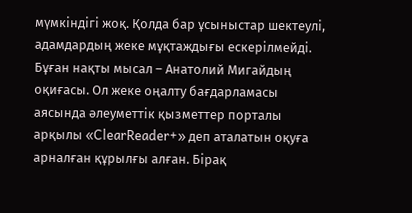мүмкіндігі жоқ. Қолда бар ұсыныстар шектеулі, адамдардың жеке мұқтаждығы ескерілмейді.
Бұған нақты мысал – Анатолий Мигайдың оқиғасы. Ол жеке оңалту бағдарламасы аясында әлеуметтік қызметтер порталы арқылы «ClearReader+» деп аталатын оқуға арналған құрылғы алған. Бірақ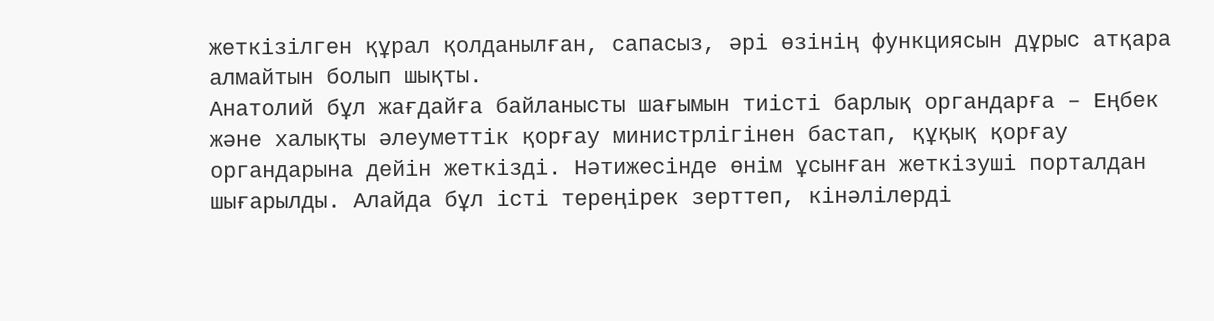жеткізілген құрал қолданылған, сапасыз, әрі өзінің функциясын дұрыс атқара алмайтын болып шықты.
Анатолий бұл жағдайға байланысты шағымын тиісті барлық органдарға – Еңбек және халықты әлеуметтік қорғау министрлігінен бастап, құқық қорғау органдарына дейін жеткізді. Нәтижесінде өнім ұсынған жеткізуші порталдан шығарылды. Алайда бұл істі тереңірек зерттеп, кінәлілерді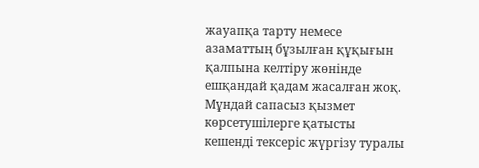жауапқа тарту немесе азаматтың бұзылған құқығын қалпына келтіру жөнінде ешқандай қадам жасалған жоқ. Мұндай сапасыз қызмет көрсетушілерге қатысты кешенді тексеріс жүргізу туралы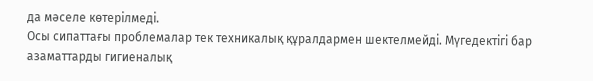да мәселе көтерілмеді.
Осы сипаттағы проблемалар тек техникалық құралдармен шектелмейді. Мүгедектігі бар азаматтарды гигиеналық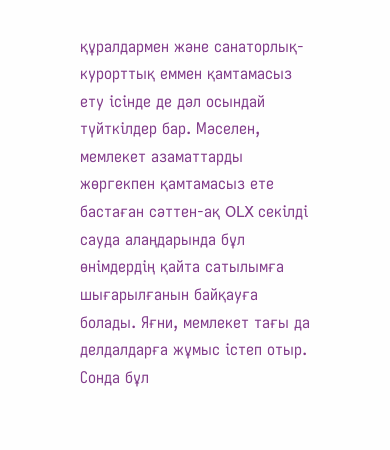құралдармен және санаторлық-курорттық еммен қамтамасыз ету ісінде де дәл осындай түйткілдер бар. Мәселен, мемлекет азаматтарды жөргекпен қамтамасыз ете бастаған сәттен-ақ OLX секілді сауда алаңдарында бұл өнімдердің қайта сатылымға шығарылғанын байқауға болады. Яғни, мемлекет тағы да делдалдарға жұмыс істеп отыр.
Сонда бұл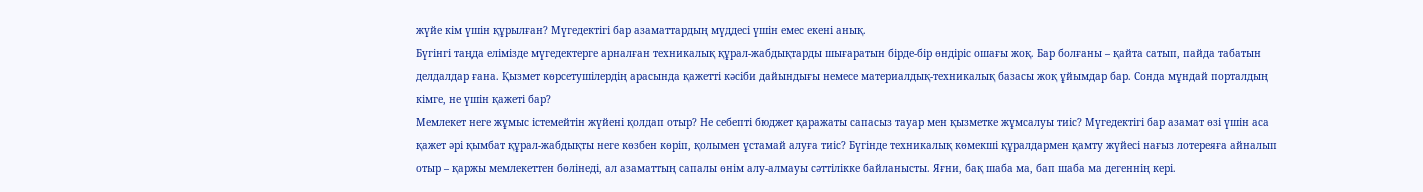жүйе кім үшін құрылған? Мүгедектігі бар азаматтардың мүддесі үшін емес екені анық.
Бүгінгі таңда елімізде мүгедектерге арналған техникалық құрал-жабдықтарды шығаратын бірде-бір өндіріс ошағы жоқ. Бар болғаны – қайта сатып, пайда табатын делдалдар ғана. Қызмет көрсетушілердің арасында қажетті кәсіби дайындығы немесе материалдық-техникалық базасы жоқ ұйымдар бар. Сонда мұндай порталдың кімге, не үшін қажеті бар?
Мемлекет неге жұмыс істемейтін жүйені қолдап отыр? Не себепті бюджет қаражаты сапасыз тауар мен қызметке жұмсалуы тиіс? Мүгедектігі бар азамат өзі үшін аса қажет әрі қымбат құрал-жабдықты неге көзбен көріп, қолымен ұстамай алуға тиіс? Бүгінде техникалық көмекші құралдармен қамту жүйесі нағыз лотереяға айналып отыр – қаржы мемлекеттен бөлінеді, ал азаматтың сапалы өнім алу-алмауы сәттілікке байланысты. Яғни, бақ шаба ма, бап шаба ма дегеннің кері.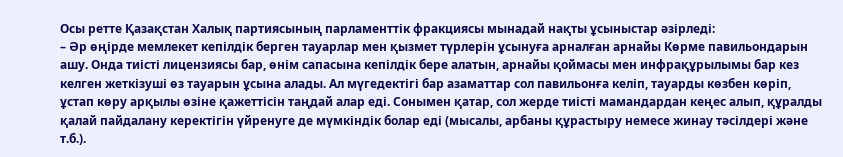Осы ретте Қазақстан Халық партиясының парламенттік фракциясы мынадай нақты ұсыныстар әзірледі:
– Әр өңірде мемлекет кепілдік берген тауарлар мен қызмет түрлерін ұсынуға арналған арнайы Көрме павильондарын ашу. Онда тиісті лицензиясы бар, өнім сапасына кепілдік бере алатын, арнайы қоймасы мен инфрақұрылымы бар кез келген жеткізуші өз тауарын ұсына алады. Ал мүгедектігі бар азаматтар сол павильонға келіп, тауарды көзбен көріп, ұстап көру арқылы өзіне қажеттісін таңдай алар еді. Сонымен қатар, сол жерде тиісті мамандардан кеңес алып, құралды қалай пайдалану керектігін үйренуге де мүмкіндік болар еді (мысалы, арбаны құрастыру немесе жинау тәсілдері және т.б.).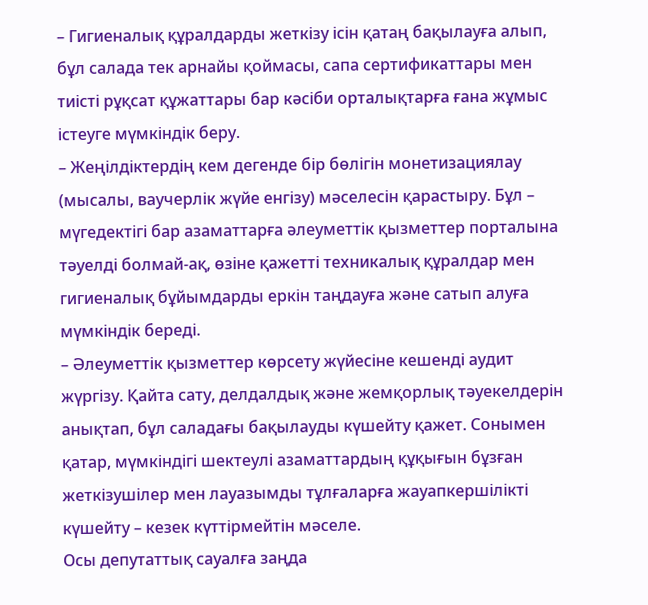– Гигиеналық құралдарды жеткізу ісін қатаң бақылауға алып, бұл салада тек арнайы қоймасы, сапа сертификаттары мен тиісті рұқсат құжаттары бар кәсіби орталықтарға ғана жұмыс істеуге мүмкіндік беру.
– Жеңілдіктердің кем дегенде бір бөлігін монетизациялау (мысалы, ваучерлік жүйе енгізу) мәселесін қарастыру. Бұл – мүгедектігі бар азаматтарға әлеуметтік қызметтер порталына тәуелді болмай-ақ, өзіне қажетті техникалық құралдар мен гигиеналық бұйымдарды еркін таңдауға және сатып алуға мүмкіндік береді.
– Әлеуметтік қызметтер көрсету жүйесіне кешенді аудит жүргізу. Қайта сату, делдалдық және жемқорлық тәуекелдерін анықтап, бұл саладағы бақылауды күшейту қажет. Сонымен қатар, мүмкіндігі шектеулі азаматтардың құқығын бұзған жеткізушілер мен лауазымды тұлғаларға жауапкершілікті күшейту – кезек күттірмейтін мәселе.
Осы депутаттық сауалға заңда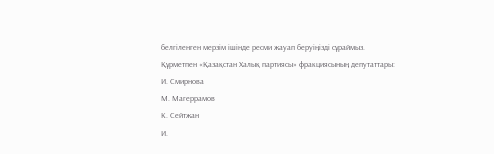белгіленген мерзім ішінде ресми жауап беруіңізді сұраймыз.
Құрметпен «Қазақстан Халық партиясы» фракциясының депутаттары:
И. Смирнова
М. Магеррамов
К. Сейтжан
И.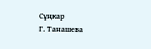Сұңкар
Г. Танашева